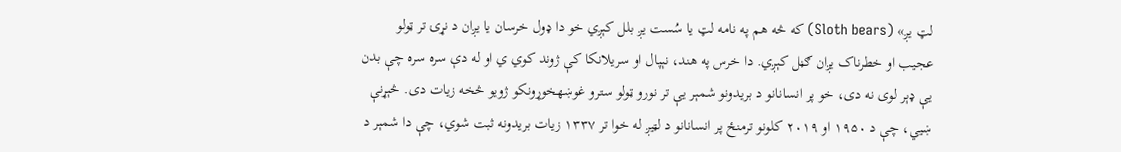لټ یږ» (Sloth bears) که څه هم په نامه لټ یا سُست یږ بلل کېږي خو دا ډول خرسان یا یږان د نړۍ تر ټولو عجیب او خطرناک یږان ګڼل کېږي. دا خرس په هند، نېپال او سريلانکا کې ژوند کوي ي او له دې سره سره چې بدن یې ډېر لوی نه دی، خو پر انسانانو د بریدونو شمېر یې تر نورو ټولو سترو غوښهخوړونکو ژویو څخه زیات دی. څېړنې ښيي، چې د ۱۹۵۰ او ۲۰۱۹ کلونو ترمنځ پر انسانانو د لټیږ له خوا تر ۱۳۳۷ زیات بریدونه ثبت شوي، چې دا شمېر د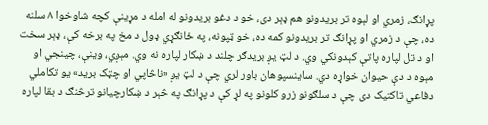پړانګ، زمري او لېوه تر بریدونو هم ډېر دی، خو د دغو بریدونو له امله د مړینې کچه شاوخوا ۸ سلنه ده، چې د زمري او پړانګ تر بریدونو کمه ده، خو ټپونه، په ځانګړي ډول د مخ په برخه کې، ډېر سخت او د تل لپاره پاتې کېدونکي وي. د لټ یږ بریدګر چلند د ښکار لپاره نه وي. مېږي، وینې، چینجي او مېوه د دې حیوان خواړه دي. ساینسپوهان باور لري چې د لټ یږ «ناڅاپي او چټک برید» یو تکاملي دفاعي تاکتیک دی چې د سلګونو زرو کلونو په لړ کې د پړانګ په څېر د ښکارچیانو ترڅنګ د بقا لپاره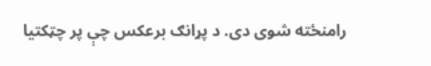رامنځته شوی دی. د پړانګ برعکس چې پر چټکتیا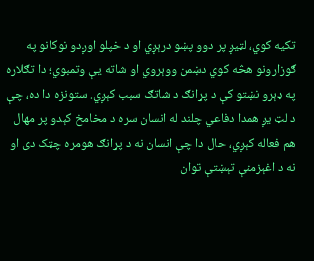تکیه کوي، لټیږ پر دوو پښو درېږي او د خپلو اوږدو نوکانو په ګوزارونو هڅه کوي دښمن ووېروي او شاته یې وتمبوي؛ دا تګلاره په ډېرو نښتو کې د پړانګ د شاتګ سبب کېږي. ستونزه دا ده، چې د لټ یږ همدا دفاعي چلند له انسان سره د مخامخ کېدو پر مهال هم فعاله کېږي، حال دا چې انسان نه د پړانګ هومره چټک دی او نه د اغېزمنې تېښتې توان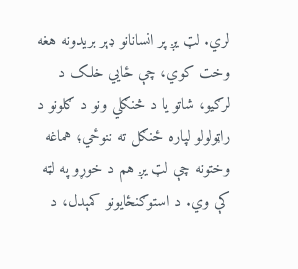لري. لټ یږ پر انسانانو ډېر بریدونه هغه وخت کوي، چې ځايي خلک د لرګیو، شاتو یا د څنګلي ونو د ګلونو د راټولولو لپاره ځنګل ته ننوځي؛ هماغه وختونه چې لټ یږ هم د خوړو په لټه کې وي. د استوګنځایونو کمېدل، د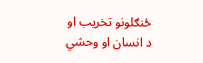ځنګلونو تخریب او د انسان او وحشي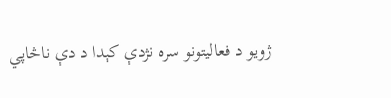ژویو د فعالیتونو سره نژدې کېدا د دې ناڅاپي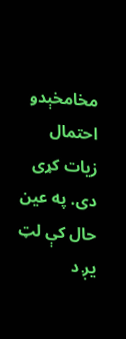مخامخېدو احتمال زیات کړی دی. په عین حال کې لټ یږ د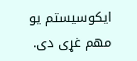ایکوسیستم یو مهم غړی دی.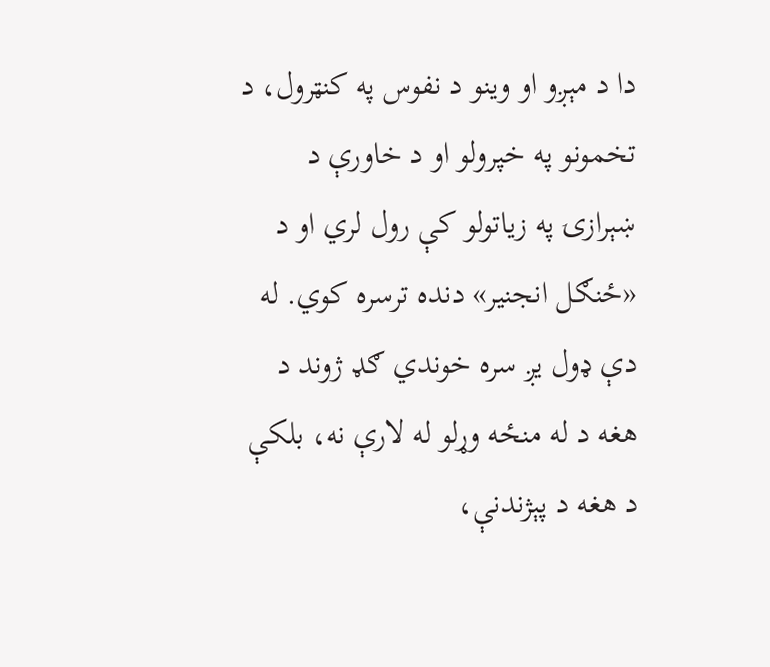دا د مېږو او وینو د نفوس په کنټرول، د تخمونو په خپرولو او د خاورې د ښېرازۍ په زیاتولو کې رول لري او د «ځنګل انجنیر» دنده ترسره کوي. له دې ډول یږ سره خوندي ګډ ژوند د هغه د له منځه وړلو له لارې نه، بلکې د هغه د پېژندنې،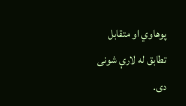پوهاوي او متقابل تطابق له لارې شونی دی.